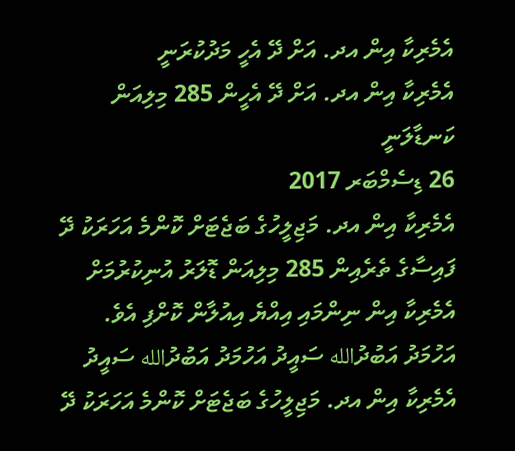އެމެރިކާ އިން އދ. އަށް ދޭ އެހީ މަދުކުރަނީ
އެމެރިކާ އިން އދ. އަށް ދޭ އެހީން 285 މިލިއަން ކަނޑާލަނީ
26 ޑިސެމްބަރ 2017
އެމެރިކާ އިން އދ. މަޖިލީހުގެ ބަޖެޓަށް ކޮންމެ އަހަރަކު ދޭ ފައިސާގެ ތެރެއިން 285 މިލިއަން ޑޮލަރު އުނިކުރުމަށް އެމެރިކާ އިން ނިންމައި އިއްޔެ އިއުލާން ކޮށްފި އެވެ.
އަހުމަދު އަބުދުالله ސައީދު އަހުމަދު އަބުދުالله ސައީދު
އެމެރިކާ އިން އދ. މަޖިލީހުގެ ބަޖެޓަށް ކޮންމެ އަހަރަކު ދޭ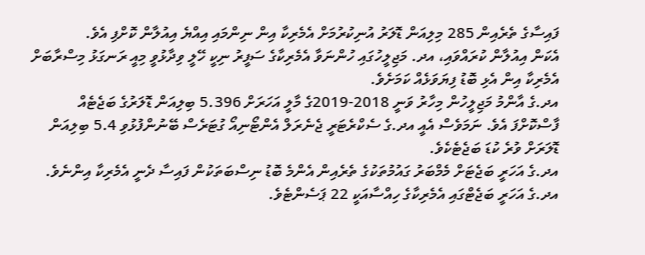ފައިސާގެ ތެރެއިން 285 މިލިއަން ޑޮލަރު އުނިކުރުމަށް އެމެރިކާ އިން ނިންމައި އިއްޔެ އިއުލާން ކޮށްފި އެވެ.
އެކަން އިއުލާން ކުރައްވައި، އދ. މަޖިލީހުގައި ހުންނަވާ އެމެރިކާގެ ސަފީރު ނިކީ ހޭލީ ވިދާޅުވީ މިއީ ރަނގަޅު މިސްރާބަށް އެމެރިކާ އިން އެޅި ބޮޑު ފިޔަވަޅެއް ކަމަށެވެ.
އދ.ގެ އާންމު މަޖިލީހުން މިހާރު ވަނީ 2018-2019ގެ މާލީ އަހަރަށް 5.396 ބިލިއަން ޑޮލަރުގެ ބަޖެޓެއް ފާސްކޮށްފަ އެވެ. ނަމަވެސް އެއީ އދ.ގެ ސެކްރެޓަރީ ޖެނެރަލް އެންޓޯނިއޯ ގުޓަރެސް ބޭނުންފުޅުވި 5.4 ބިލިއަން ޑޮލަރަށް ވުރެ ކުޑަ ބަޖެޓެކެވެ.
އދ.ގެ އަހަރީ ބަޖެޓަށް މެމްބަރު ގައުމުތަކުގެ ތެރެއިން އެންމެ ބޮޑު ނިސްބަތަކުން ފައިސާ ދެނީ އެމެރިކާ އިންނެވެ. އދ.ގެ އަހަރީ ބަޖެޓްގައި އެމެރިކާގެ ހިއްސާއަކީ 22 ޕަސެންޓެވެ.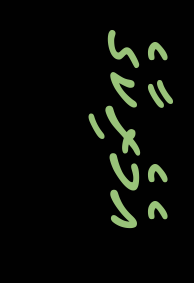އެމެރިކާގެ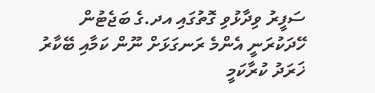ސަފީރު ވިދާޅުވި ގޮތުގައި އދ.ގެ ބަޖެޓުން ހޭދަކުރަނީ އެންމެ ރަނގަޅަށް ނޫން ކަމާއި ބޭކާރު ޚަރަދު ކުރާކަމީ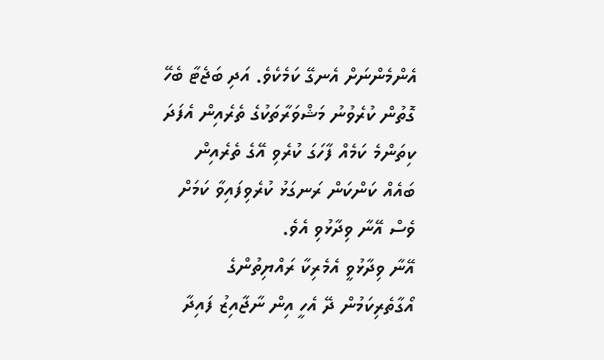އެންމެންނަށް އެނގޭ ކަމެކެވެ. އަދި ބަޖެޓާ ބެހޭ ގޮތުން ކުރެވުނު މަޝްވަރާތަކުގެ ތެރެއިން އެފަދަ ކިތަންމެ ކަމެއް ފާހަގަ ކުރެވި އޭގެ ތެރެއިން ބައެއް ކަންކަން ރަނގަޅު ކުރެވިފައިވާ ކަމަށް ވެސް އޭނާ ވިދާޅުވި އެވެ.
އޭނާ ވިދާޅުވީ އެމެރިކާ ރައްޔިތުންގެ އޯގާތެރިކަމުން ދޭ އެހީ އިން ނާޖާއިޒު ފައިދާ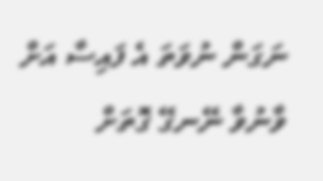ނަގަން ނުވަތަ އެ ފައިސާ އަށް ވާނުވާ ނޭނގޭ ގޮތަށް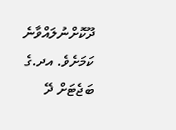ދޫކޮށްނުލައްވާނެ ކަމަށެވެ. އދ.ގެ ބަޖެޓަށް ދޭ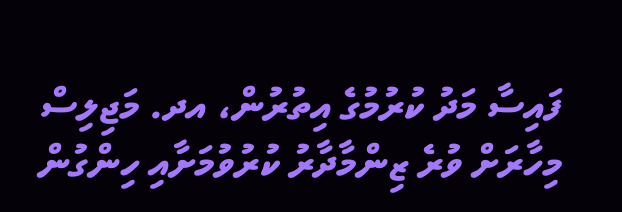ފައިސާ މަދު ކުރުމުގެ އިތުރުން، އދ. މަޖިލިސް މިހާރަށް ވުރެ ޒިންމާދާރު ކުރުވުމަށާއި ހިންގުން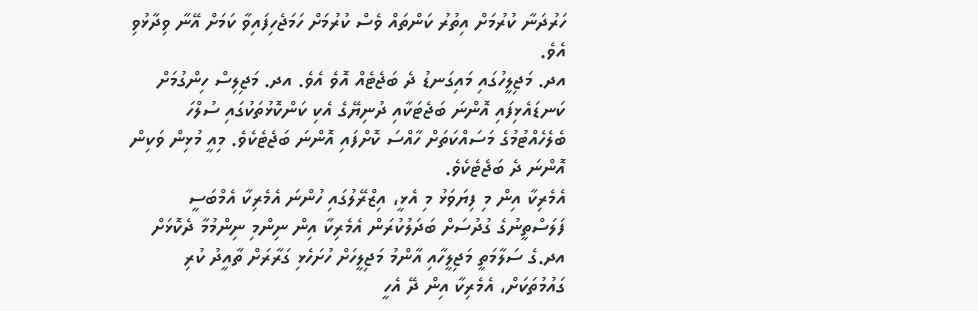ހަރުދަނާ ކުރުމަށް އިތުރު ކަންތައް ވެސް ކުރުމަށް ހަމަޖެހިފައިވާ ކަމަށް އޭނާ ވިދާޅުވި އެވެ.
އދ. މަޖިލީހުގައި މައިގަނޑު ދެ ބަޖެޓެއް އޮވެ އެވެ. އދ. މަޖިލިސް ހިންގުމަށް ކަނޑައެޅިފައި އޮންނަ ބަޖެޓަކާއި ދުނިޔޭގެ އެކި ކަންކޮޅުތަކުގައި ސުލްހަ ބެލެހެއްޓުމުގެ މަސައްކަތަށް ހާއްސަ ކޮށްފައި އޮންނަ ބަޖެޓެކެވެ. މިއީ މުޅިން ވަކިން އޮންނަ ދެ ބަޖެޓެކެވެ.
އެމެރިކާ އިން މި ފިޔަވަޅު މި އެޅީ، އިޒްރޭލުގައި ހުންނަ އެމެރިކާ އެމްބަސީ ފަލަސްތީނުގެ ގުދުސަށް ބަދަލުކުރަން އެމެރިކާ އިން ނިންމި ނިންމުމާ ދެކޮޅަށް އދ.ގެ ސަލާމަތީ މަޖިލީހާއި އާންމު މަޖިލީހަށް ހުށަހެޅި ގަރާރަށް ތާއީދު ކުރި ގައުމުތަކަށް، އެމެރިކާ އިން ދޭ އެހީ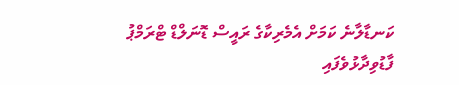ކަނޑާލާނެ ކަމަށް އެމެރިކާގެ ރައީސް ޑޮނަލްޑް ޓްރަމްޕު ފާޑުވިދާޅުވެފައި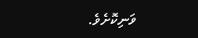ވަނިކޮށެވެ.